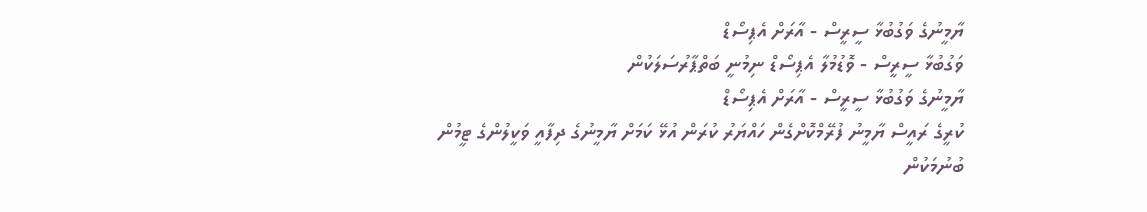ޔާމީނުގެ ވަގުބުޅާ ސީރީސް - އާރަށް އެޕިސޯޑް
ވަގުބުޅާ ސީރީސް - ވޮޑުމުލާ އެޕިސޯޑް ނިމުނީ ބަތްޕާރުސަލަކުން
ޔާމީނުގެ ވަގުބުޅާ ސީރީސް - އާރަށް އެޕިސޯޑް
ކުރީގެ ރައީސް ޔާމީނު ފުރޭމްކޮށްގެން ހައްޔަރު ކުރަން އުޅޭ ކަމަށް ޔާމީނުގެ ދިފާއީ ވަކީލުންގެ ޓީމުން ބުނުމަކުން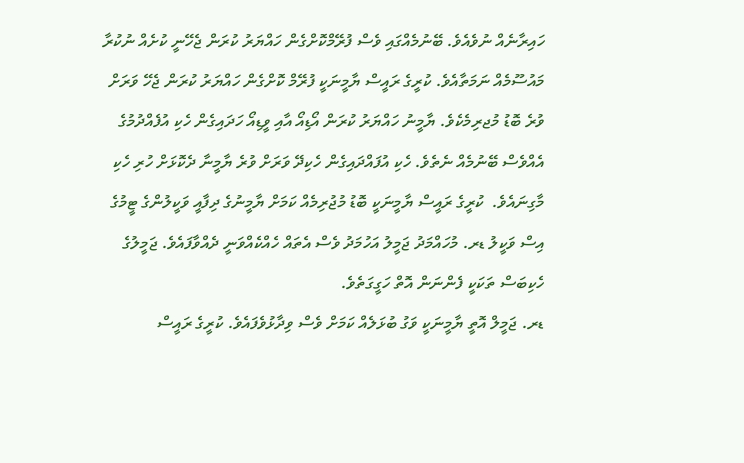ހައިރާނެއް ނުވެއެވެ. ބޭނުމެއްގައި ވެސް ފުރޭމްކޮށްގެން ހައްޔަރު ކުރަން ޖެހޭނީ ކުށެއް ނުކުރާ މައުސޫމެއް ނަމަތާއެވެ. ކުރީގެ ރައީސް ޔާމީނަކީ ފުރޭމް ކޮށްގެން ހައްޔަރު ކުރަން ޖެހޭ ވަރަށް ވުރެ ބޮޑު މުޖރިމެކެވެ. ޔާމީނު ހައްޔަރު ކުރަން އޯޑިއޯ އާއި ވީޑިއޯ ހަދައިގެން ހެކި އުފެއްދުމުގެ އެއްވެސް ބޭނުމެއް ނެތެވެ. ހެކި އުފައްދައިގެން ހެކިދޭ ވަރަށް ވުރެ ޔާމީނާ ދެކޮޅަށް ހުރި ހެކި މާގިނައެވެ.  ކުރީގެ ރައީސް ޔާމީނަކީ ބޮޑު މުޖުރިމެއް ކަމަށް ޔާމީނުގެ ދިފާއީ ވަކީލުންގެ ޓީމުގެ އިސް ވަކީލު ޑރ. މުހައްމަދު ޖަމީލު އަހުމަދު ވެސް އެތައް ހެއްކެއްވަނީ ދެއްވާފައެވެ. ޖަމީލުގެ ހެކިބަސް ތަކަކީ ފެންނަން އޮތް ހަގީގަތެވެ.
ޑރ. ޖަމީލް އޮތީ ޔާމީނަކީ ވަގު ބުޅަލެއް ކަމަށް ވެސް ވިދާޅުވެފައެވެ. ކުރީގެ ރައީސް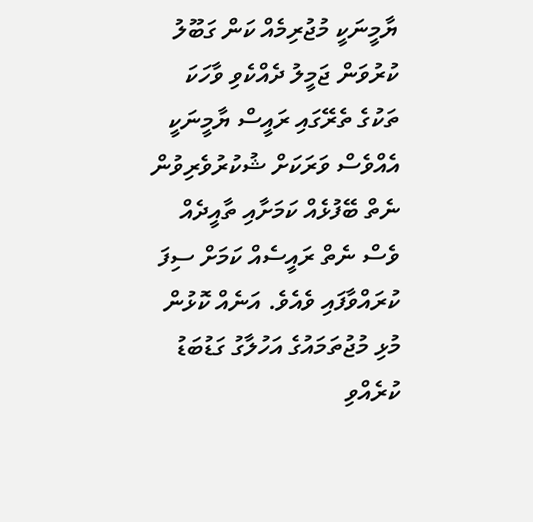ޔާމީނަކީ މުޖުރިމެއް ކަން ގަބޫލު ކުރުވަން ޖަމީލު ދެއްކެވި ވާހަކަ ތަކުގެ ތެރޭގައި ރައީސް ޔާމީނަކީ އެއްވެސް ވަރަކަށް ޝުކުރުވެރިވުން ނެތް ބޭފުޅެއް ކަމަށާއި ތާއީދެއް ވެސް ނެތް ރައީސެއް ކަމަށް ސިފަ ކުރައްވާފައި ވެއެވެ. އަނެއް ކޮޅުން މުޅި މުޖުތަމައުގެ އަހުލާގު ގަޑުބަޑު ކުރެއްވި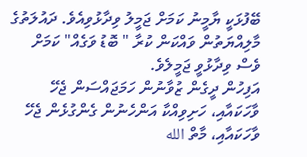ބޭފުޅަކީ ޔާމީނު ކަމަށް ޖަމީލު ވިދާޅުވިއެވެ. ދައުލަތުގެ މާލިއްޔަތުން ވައްކަން ކުރާ " ބޮޑު ވަގެއް" ކަމަށް ވެސް ވިދާޅުވީ ޖަމީލެވެ.
އަފިހުން ދީގެން ޒުވާނުން ހަމަޖައްސަން ޖެހޭ ވާހަކައާއި، ހަށިވިއްކާ އަންހެނުން ގެންގުޅެން ޖެހޭ ވާހަކައާއި، މާތް الله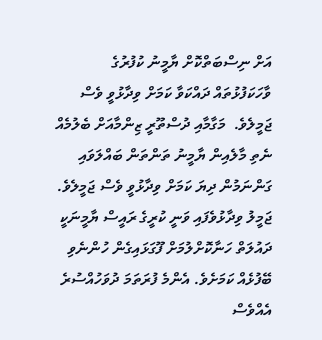އަށް ނިސްބަތްކޮށް ޔާމީނު ކުފުރުގެ ވާހަކަފުޅުތައް ދައްކަވާ ކަމަށް ވިދާޅުވީ ވެސް ޖަމީލެވެ.  މަގާމާއި ދުސްތޫރީ ޒިންމާއަށް ބެލުމެއް ނެތި މާލެއިން ޔާމީނު ތަންތަން ބައްލަވައި ގަންނަމުން ދިޔަ ކަމަށް ވިދާޅުވީ ވެސް ޖަމީލެވެ.
ޖަމީލު ވިދާޅުވެފައި ވަނީ ކުރީގެ ރައީސް ޔާމީނަކީ ދައުލަތް ހަނާކޮށްލުމަށް ފޫގަޅައިގެން ހުންނެވި ބޭފުޅެއް ކަމަށެވެ. އެންމެ ފުރަތަމަ ދުވަހުއްސުރެ އެއްވެސް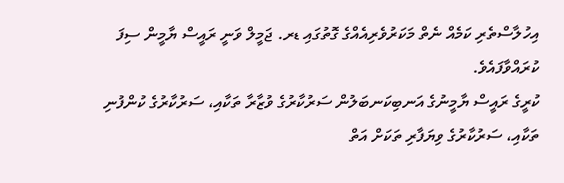އިހުލާސްތެރި ކަމެއް ނެތް މަކަރުވެރިއެއްގެ ގޮތުގައި ޑރ. ޖަމީލް ވަނީ ރައީސް ޔާމީން ސިފަ ކުރައްވާފައެވެ.
ކުރީގެ ރައީސް ޔާމީނުގެ އަނބިކަނބަލުން ސަރުކާރުގެ ވުޒާރާ ތަކާއި، ސަރުކާރުގެ ކުންފުނި ތަކާއި، ސަރުކާރުގެ ވިޔަފާރި ތަކަށް އަތް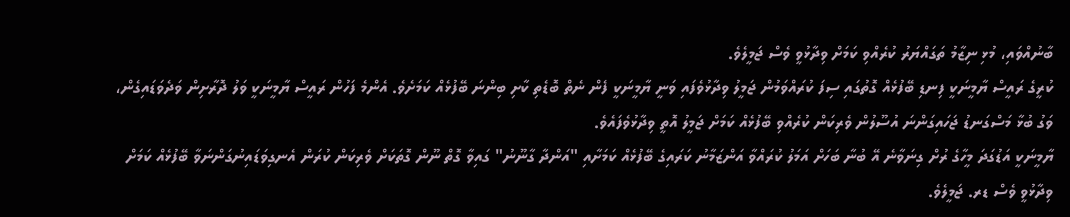ބާނުއްވައި، މުޅި ނިޒާމު ތަގައްޔަރު ކުރެއްވި ކަމަށް ވިދާޅުވީ ވެސް ޖަމީލެވެ.
ކުރީގެ ރައީސް ޔާމީނަކީ ފިނޑި ބޭފުޅެއް ގޮތުގައި ސިފަ ކުރައްވަމުން ޖަމީލު ވިދާޅުވެފައި ވަނީ ޔާމީނަކީ ފެން ނެތް ބޮޑެތި ކާށި ބިންނަ ބޭފުޅެއް ކަމަށެވެ. އެންމެ ފަހުން ރައީސް ޔާމީނަކީ ވަލު ދޮރާށިން ވަދެވަޑައިގެން، ވަގު ބުޅާ މަސްގަނޑު ޖަހައިގަންނަ އުސޫލުން ވެރިކަން ކުރެއްވި ބޭފުޅެއް ކަމަށް ޖަމީލު އޮތީ ވިދާޅުވެފައެވެ.
ޔާމީނަކީ އަޑުގަދަ މީހާގެ ރުށް ގިނަވާނެ އޭ ބުނާ ބަހަށް އަމަލު ކުރައްވާ އަންޒަމާނު ކަރައިގެ ބޭފުޅެއް ކަމަށާއި "އަންދާ ގާނޫނު" ގައިވާ ގޮތް ނޫން ގޮތަކަށް ވެރިކަން ކުރަން އެނގިވަޑައިނުގަންނަވާ ބޭފުޅެއް ކަމަށް ވިދާޅުވީ ވެސް ޑރ. ޖަމީލެވެ.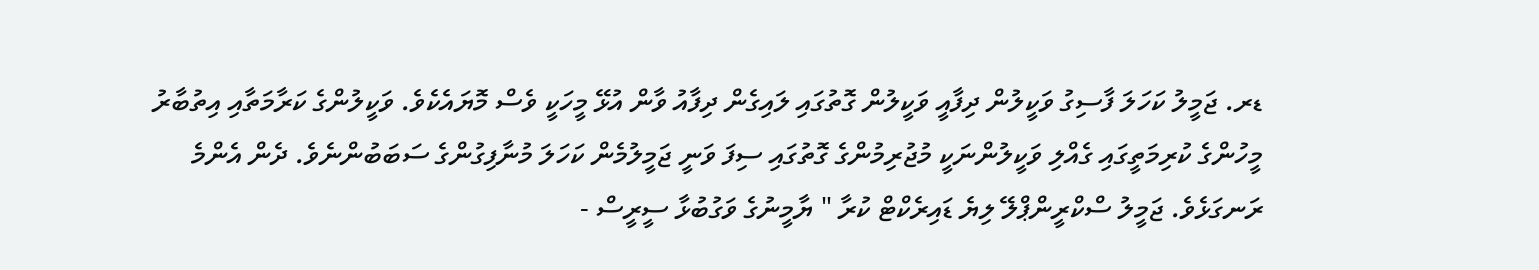ޑރ. ޖަމީލު ކަހަލަ ފާސިގު ވަކީލުން ދިފާއީ ވަކީލުން ގޮތުގައި ލައިގެން ދިފާއު ވާން އުޅޭ މީހަކީ ވެސް މޮޔައެކެވެ. ވަކީލުންގެ ކަރާމަތާއި އިތުބާރު މީހުންގެ ކުރިމަތީގައި ގެއްލި ވަކީލުންނަކީ މުޖުރިމުންގެ ގޮތުގައި ސިފަ ވަނީ ޖަމީލުމެން ކަހަލަ މުނާފިގުންގެ ސަބަބުންނެވެ. ދެން އެންމެ ރަނގަޅެވެ. ޖަމީލު ސްކްރީންޕްލޭ ލިޔެ ޑައިރެކްޓް ކުރާ " ޔާމީނުގެ ވަގުބުޅާ ސީރީސް -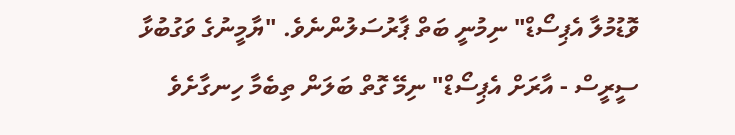ވޮޑުމުލާ އެޕިސޯޑް" ނިމުނީ ބަތް ޕާރުސަލުންނެވެ. "ޔާމީނުގެ ވަގުބުޅާ ސީރީސް - އާރަށް އެޕިސޯޑް" ނިމޭ ގޮތް ބަލަން ތިބެމާ ހިނގާށެވެ